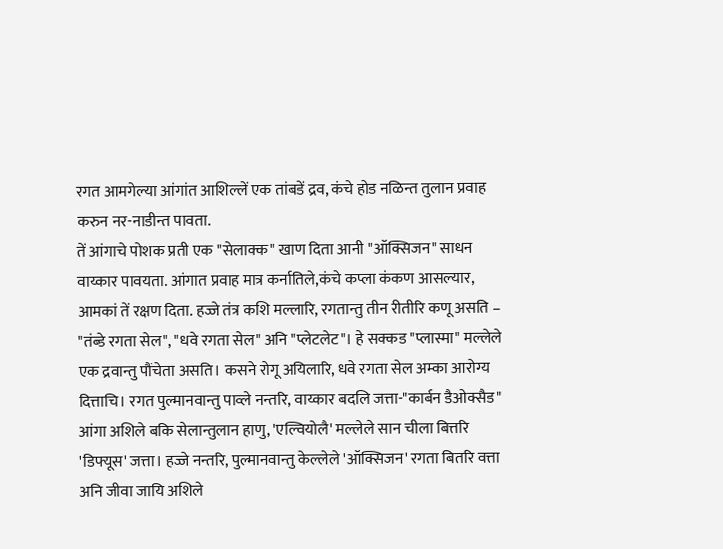रगत आमगेल्या आंगांत आशिल्लें एक तांबडें द्रव, कंचे होड नळिन्त तुलान प्रवाह करुन नर-नाडीन्त पावता.
तें आंगाचे पोशक प्रती एक "सेलाक्क" खाण दिता आनी "ऑक्सिजन" साधन वाय्कार पावयता. आंगात प्रवाह मात्र कर्नातिले,कंचे कप्ला कंकण आसल्यार, आमकां तें रक्षण दिता. हज्जे तंत्र कशि मल्लारि, रगतान्तु तीन रीतीरि कणू असति – "तंब्डे रगता सेल", "धवे रगता सेल" अनि "प्लेटलेट"। हे सक्कड "प्लास्मा" मल्लेले एक द्रवान्तु पौंचेता असति। कसने रोगू अयिलारि, धवे रगता सेल अम्का आरोग्य दित्ताचि। रगत पुल्मानवान्तु पाव्ले नन्तरि, वाय्कार बदलि जत्ता-"कार्बन डैओक्सैड" आंगा अशिले बकि सेलान्तुलान हाणु, 'एल्वियोलै' मल्लेले सान चीला बित्तरि 'डिफ्यूस' जत्ता। हज्जे नन्तरि, पुल्मानवान्तु केल्लेले 'ऑक्सिजन' रगता बितरि वत्ता अनि जीवा जायि अशिले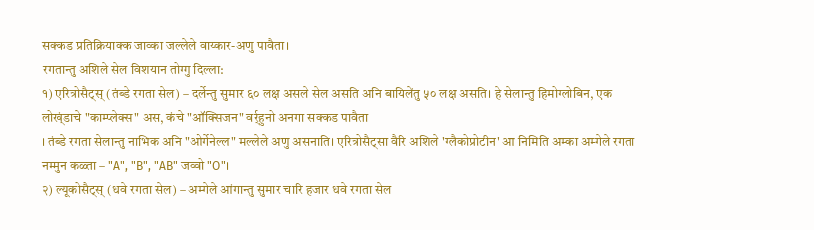सक्कड प्रतिक्रियाक्क जाव्का जल्लेले वाय्कार-अणु पावैता।
रगतान्तु अशिले सेल विशयान तोग्गु दिल्ला:
१) एरित्रोसैट्स् (तंब्डे रगता सेल) – दर्लेन्तु सुमार ६० लक्ष असले सेल असति अनि बायिलेंतु ५० लक्ष असति। हे सेलान्तु हिमोग्लोबिन, एक लोख्ंडाचे "काम्प्लेक्स" अस, कंचे "ऑक्सिजन" वर्र्हुनो अनगा सक्कड पावैता
। तंब्डे रगता सेलान्तु नाभिक अनि "ओर्गेनेल्ल" मल्लेले अणु असनाति। एरित्रोसैट्सा वैरि अशिले 'ग्लैकोप्रोटीन' आ निमिति अम्का अम्गेले रगता नम्मुन कळ्ता – "A", "B", "AB" जव्वो "O"।
२) ल्यूकोसैट्स् (धवे रगता सेल) – अम्गेले आंगान्तु सुमार चारि हजार धवे रगता सेल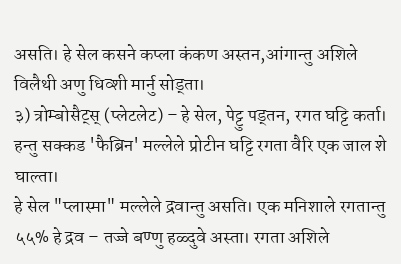असति। हे सेल कसने कप्ला कंकण अस्तन,आंगान्तु अशिले विलैथी अणु धिव्शी मार्नु सोड्ता।
३) त्रोम्बोसैट्स् (प्लेटलेट) – हे सेल, पेट्टु पड्तन, रगत घट्टि कर्ता। हन्तु सक्कड 'फैब्रिन' मल्लेले प्रोटीन घट्टि रगता वैरि एक जाल शे घाल्ता।
हे सेल "प्लास्मा" मल्लेले द्रवान्तु असति। एक मनिशाले रगतान्तु ५५% हे द्रव – तज्जे बण्णु हळ्दुवे अस्ता। रगता अशिले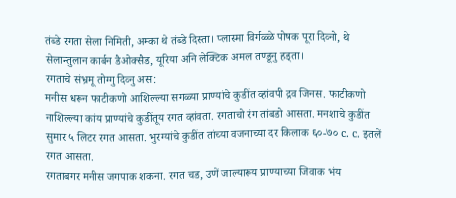तंब्डे रगता सेला निमिती, अम्का थे तंब्डे दिस्ता। प्लास्मा विर्गळ्ळे पोषक पूरा दिव्नो, थे सेलान्तुलान कार्बन डैओक्सैड, यूरिया अनि लेक्टिक अमल तण्डूनु हड्ता।
रगताचे संभ्रमू तोग्गु दिव्नु अस:
मनीस धरून फाटीकणो आशिल्ल्या सगळ्या प्राण्यांचे कुडींत व्हांवपी द्रव जिनस. फाटीकणो नाशिल्ल्या कांय प्राण्यांचे कुडींतूय रगत व्हांवता. रगताचो रंग तांबडो आसता. मनशाचे कुडींत सुमार ५ लिटर रगत आसता. भुरग्यांचे कुडींत तांच्या वजनाच्या दर किलाक ६०-७० c. c. इतलें रगत आसता.
रगताबगर मनीस जगपाक शकना. रगत चड, उणें जाल्यारूय प्राण्याच्या जिवाक भंय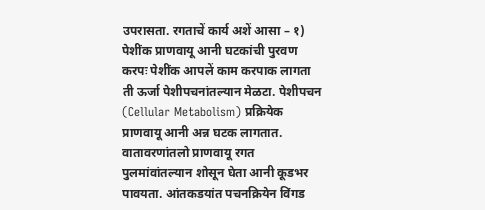उपरासता. रगताचें कार्य अशें आसा – १) पेशींक प्राणवायू आनी घटकांची पुरवण करपः पेशींक आपलें काम करपाक लागता ती ऊर्जा पेशीपचनांतल्यान मेळटा. पेशीपचन (Cellular Metabolism) प्रक्रियेक प्राणवायू आनी अन्न घटक लागतात. वातावरणांतलो प्राणवायू रगत पुलमांवांतल्यान शोसून घेता आनी कूडभर पावयता. आंतकडयांत पचनक्रियेन विंगड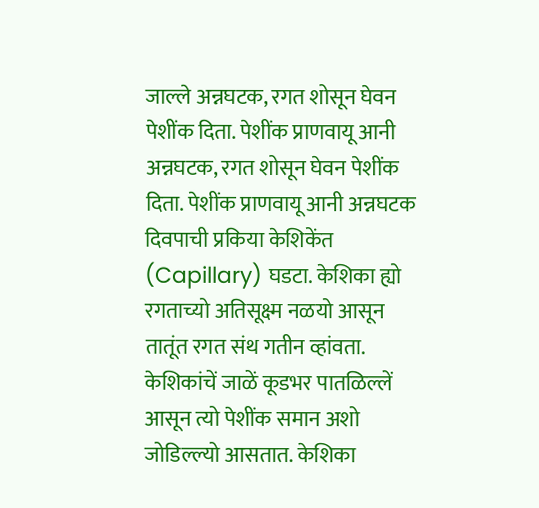जाल्ले अन्नघटक, रगत शोसून घेवन पेशींक दिता. पेशींक प्राणवायू आनी अन्नघटक, रगत शोसून घेवन पेशींक दिता. पेशींक प्राणवायू आनी अन्नघटक दिवपाची प्रकिया केशिकेंत (Capillary) घडटा. केशिका ह्यो रगताच्यो अतिसूक्ष्म नळयो आसून तातूंत रगत संथ गतीन व्हांवता. केशिकांचें जाळें कूडभर पातळिल्लें आसून त्यो पेशींक समान अशो जोडिल्ल्यो आसतात. केशिका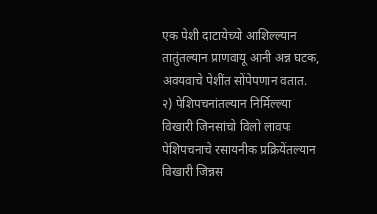एक पेशी दाटायेच्यो आशिल्ल्यान तातुंतल्यान प्राणवायू आनी अन्न घटक, अवयवाचे पेशींत सोंपेपणान वतात.
२) पेशिपचनांतल्यान निर्मिल्ल्या विखारी जिनसांचो विलो लावपः पेशिपचनाचे रसायनीक प्रक्रियेंतल्यान विखारी जिन्नस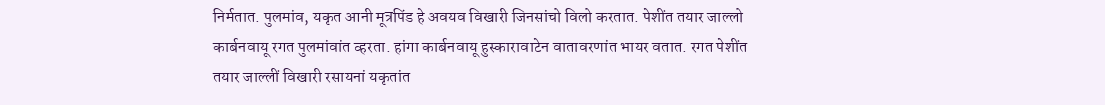निर्मतात. पुलमांव, यकृत आनी मूत्रपिंड हे अवयव विखारी जिनसांचो विलो करतात. पेशींत तयार जाल्लो कार्बनवायू रगत पुलमांवांत व्हरता. हांगा कार्बनवायू हुस्कारावाटेन वातावरणांत भायर वतात. रगत पेशींत तयार जाल्लीं विखारी रसायनां यकृतांत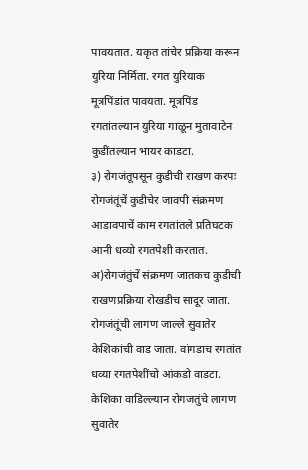पावयतात. यकृत तांचेर प्रक्रिया करून युरिया निर्मिता. रगत युरियाक मूत्रपिंडांत पावयता. मूत्रपिंड रगतांतल्यान युरिया गाळून मुतावाटेन कुडींतल्यान भायर काडटा.
३) रोगजंतूपसून कुडीची राखण करपः रोगजंतूंचें कुडीचेर जावपी संक्रमण आडावपाचें काम रगतांतले प्रतिघटक आनी धव्यो रगतपेशी करतात. अ)रोगजंतुंचें संक्रमण जातकच कुडीची राखणप्रक्रिया रोखडीच सादूर जाता. रोगजंतूंची लागण जाल्ले सुवातेर केशिकांची वाड जाता. वांगडाच रगतांत धव्या रगतपेशींचो आंकडो वाडटा. केशिका वाडिल्ल्यान रोगजतुंचे लागण सुवातेर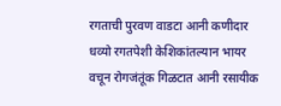रगताची पुरवण वाडटा आनी कणीदार धव्यो रगतपेशी केशिकांतल्यान भायर वचून रोगजंतूंक गिळटात आनी रसायीक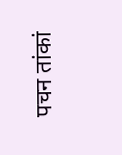पचन तांकां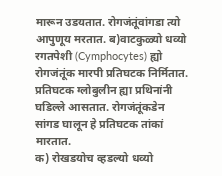मारून उडयतात. रोगजंतूंवांगडा त्यो आपुणूय मरतात. ब)वाटकुळ्यो धव्यो रगतपेशी (Cymphocytes) ह्यो रोगजंतूंक मारपी प्रतिघटक निर्मितात. प्रतिघटक ग्लोबुलीन ह्या प्रथिनांनी घडिल्ले आसतात. रोगजंतूंकडेन सांगड घालून हे प्रतिघटक तांकां मारतात.
क) रोखडयोच व्हडल्यो धव्यो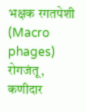भक्षक रगतपेशी (Macro phages) रोगजंतू, कणीदार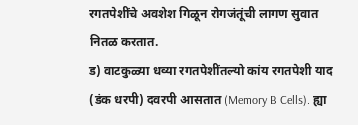रगतपेशींचे अवशेश गिळून रोगजंतूंची लागण सुवात नितळ करतात.
ड) वाटकुळ्या धव्या रगतपेशींतल्यो कांय रगतपेशी याद (डंक धरपी) दवरपी आसतात (Memory B Cells). ह्या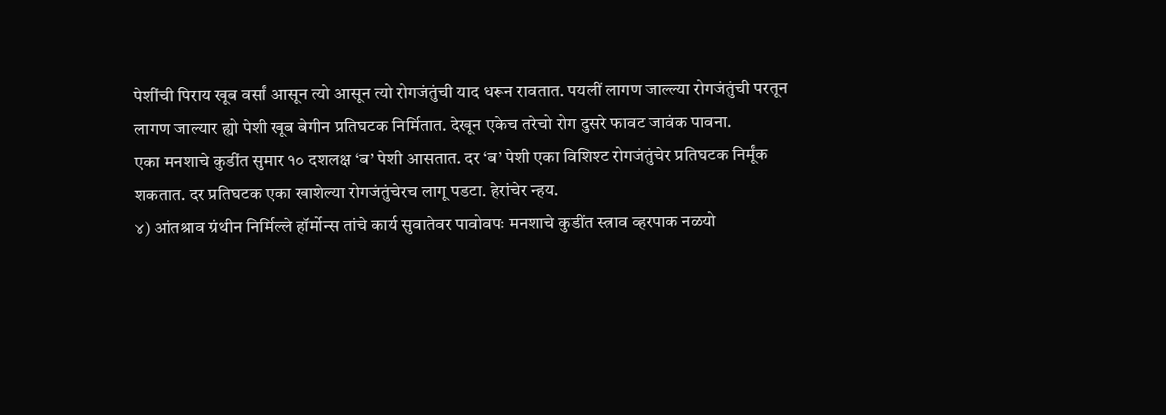पेशींची पिराय खूब वर्सां आसून त्यो आसून त्यो रोगजंतुंची याद धरून रावतात. पयलीं लागण जाल्ल्या रोगजंतुंची परतून लागण जाल्यार ह्यो पेशी खूब बेगीन प्रतिघटक निर्मितात. देखून एकेच तरेचो रोग दुसरे फावट जावंक पावना.
एका मनशाचे कुडींत सुमार १० दशलक्ष ‘ब’ पेशी आसतात. दर ‘ब’ पेशी एका विशिश्ट रोगजंतुंचेर प्रतिघटक निर्मूंक शकतात. दर प्रतिघटक एका खाशेल्या रोगजंतुंचेरच लागू पडटा. हेरांचेर न्हय.
४) आंतश्राव ग्रंथीन निर्मिल्ले हॉर्मोन्स तांचे कार्य सुवातेवर पावोवपः मनशाचे कुडींत स्त्राव व्हरपाक नळयो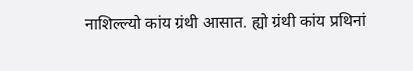नाशिल्ल्यो कांय ग्रंथी आसात. ह्यो ग्रंथी कांय प्रथिनां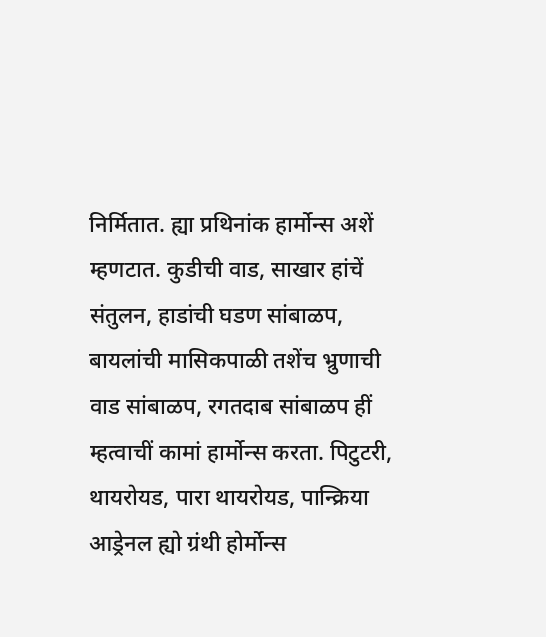निर्मितात. ह्या प्रथिनांक हार्मोन्स अशें म्हणटात. कुडीची वाड, साखार हांचें संतुलन, हाडांची घडण सांबाळप, बायलांची मासिकपाळी तशेंच भ्रुणाची वाड सांबाळप, रगतदाब सांबाळप हीं म्हत्वाचीं कामां हार्मोन्स करता. पिटुटरी, थायरोयड, पारा थायरोयड, पान्क्रिया आड्रेनल ह्यो ग्रंथी होर्मोन्स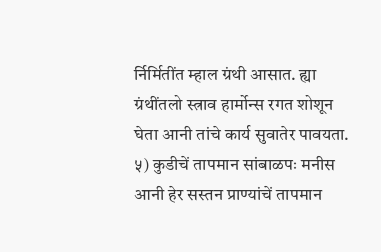र्निर्मितींत म्हाल ग्रंथी आसात. ह्या ग्रंथींतलो स्त्राव हार्मोन्स रगत शोशून घेता आनी तांचे कार्य सुवातेर पावयता.
५) कुडीचें तापमान सांबाळपः मनीस आनी हेर सस्तन प्राण्यांचें तापमान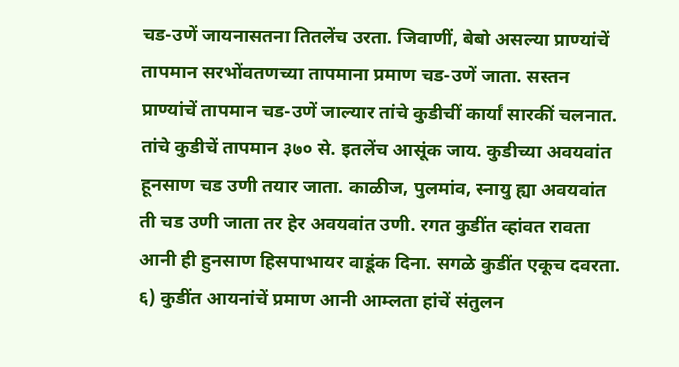चड-उणें जायनासतना तितलेंच उरता. जिवाणीं, बेबो असल्या प्राण्यांचें तापमान सरभोंवतणच्या तापमाना प्रमाण चड-उणें जाता. सस्तन प्राण्यांचें तापमान चड-उणें जाल्यार तांचे कुडीचीं कार्यां सारकीं चलनात. तांचे कुडीचें तापमान ३७० से. इतलेंच आसूंक जाय. कुडीच्या अवयवांत हूनसाण चड उणी तयार जाता. काळीज, पुलमांव, स्नायु ह्या अवयवांत ती चड उणी जाता तर हेर अवयवांत उणी. रगत कुडींत व्हांवत रावता आनी ही हुनसाण हिसपाभायर वाडूंक दिना. सगळे कुडींत एकूच दवरता.
६) कुडींत आयनांचें प्रमाण आनी आम्लता हांचें संतुलन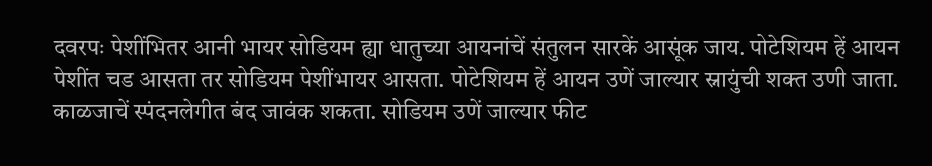दवरपः पेशींभितर आनी भायर सोडियम ह्या धातुच्या आयनांचें संतुलन सारकें आसूंक जाय. पोटेशियम हें आयन पेशींत चड आसता तर सोडियम पेशींभायर आसता. पोटेशियम हें आयन उणें जाल्यार स्नायुंची शक्त उणी जाता. काळजाचें स्पंदनलेगीत बंद जावंक शकता. सोडियम उणें जाल्यार फीट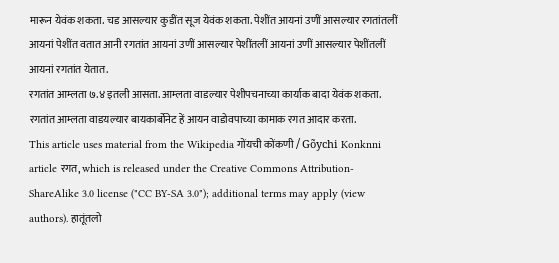मारून येवंक शकता. चड आसल्यार कुडींत सूज येवंक शकता. पेशींत आयनां उणीं आसल्यार रगतांतलीं आयनां पेशींत वतात आनी रगतांत आयनां उणीं आसल्यार पेशींतलीं आयनां उणीं आसल्यार पेशींतलीं आयनां रगतांत येतात.
रगतांत आम्लता ७.४ इतली आसता. आम्लता वाडल्यार पेशीपचनाच्या कार्याक बादा येवंक शकता. रगतांत आम्लता वाडयल्यार बायकार्बोनेट हें आयन वाडोवपाच्या कामाक रगत आदार करता.
This article uses material from the Wikipedia गोंयची कोंकणी / Gõychi Konknni article रगत, which is released under the Creative Commons Attribution-ShareAlike 3.0 license ("CC BY-SA 3.0"); additional terms may apply (view authors). हातूंतलो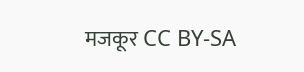मजकूर CC BY-SA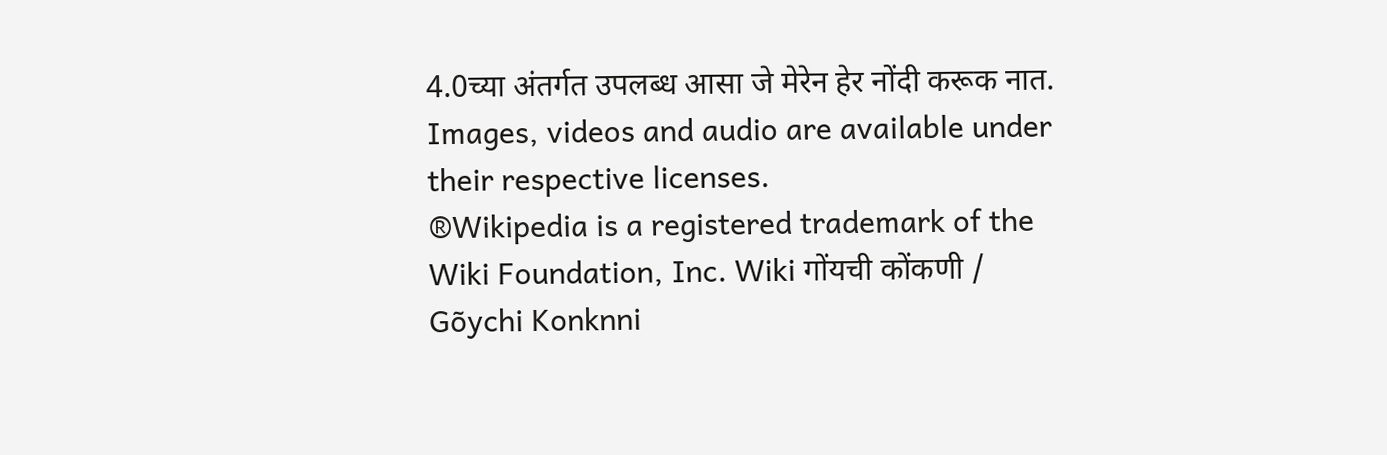4.0च्या अंतर्गत उपलब्ध आसा जे मेरेन हेर नोंदी करूक नात. Images, videos and audio are available under their respective licenses.
®Wikipedia is a registered trademark of the Wiki Foundation, Inc. Wiki गोंयची कोंकणी / Gõychi Konknni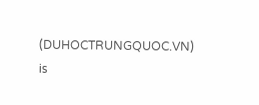(DUHOCTRUNGQUOC.VN) is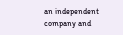an independent company and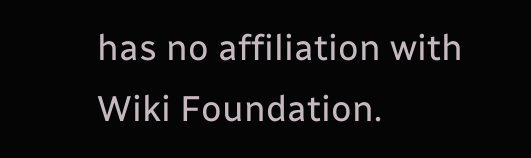has no affiliation with Wiki Foundation.